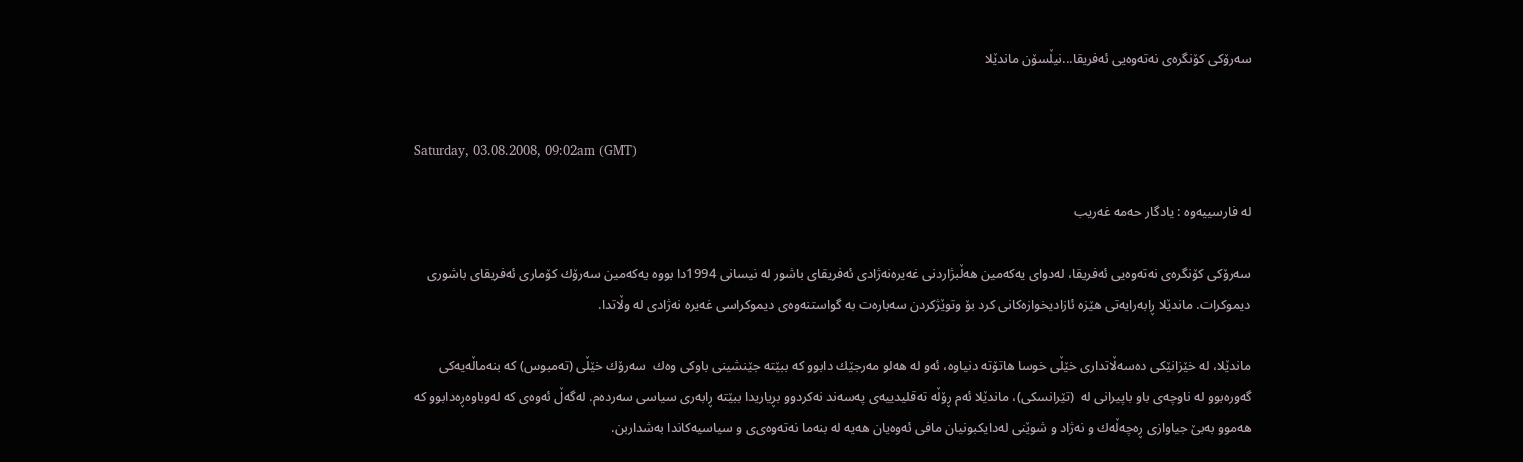سه‌رۆکی کۆنگره‌ی نه‌ته‌وه‌یی ئه‌فریقا...نیڵسۆن ماندێلا


Saturday, 03.08.2008, 09:02am (GMT)

له‌ فارسییه‌وه‌ : یادگار حه‌مه‌ غه‌ریب

سه‌رۆكى كۆنگره‌ى نه‌ته‌وه‌یی ئه‌فریقا، له‌دواى یه‌كه‌مین هه‌ڵبژاردنى غه‌یره‌نه‌ژادى ئه‌فریقاى باشور له‌ نیسانى 1994دا بووه‌ یه‌كه‌مین سه‌رۆك كۆمارى ئه‌فریقاى باشورى دیموكرات. ماندێلا ڕابه‌رایه‌تى هێزه‌ ئازادیخوازه‌كانى كرد بۆ وتوێژكردن سه‌باره‌ت به‌ گواستنه‌وه‌ى دیموكراسی غه‌یره‌ نه‌ژادى له‌ وڵاتدا.

ماندێلا، له‌ خێزانێكى ده‌سه‌ڵاتدارى خێڵى خوسا هاتۆته‌ دنیاوه‌، ئه‌و له‌ هه‌لو مه‌رجێك دابوو كه‌ ببێته‌ جێنشینى باوكى وه‌ك  سه‌رۆك خێڵى (ته‌مبوس) كه‌ بنه‌ماڵه‌یه‌كى گه‌وره‌بوو له‌ ناوچه‌ى باو باپیرانى له‌  (تێرانسكى)، ماندێلا ئه‌م ڕۆڵه‌ ته‌قلیدییه‌ى په‌سه‌ند نه‌كردوو بڕیاریدا ببێته‌ ڕابه‌رى سیاسى سه‌رده‌م. له‌گه‌ڵ ئه‌وه‌ى كه‌ له‌وباوه‌ڕه‌دابوو كه‌ هه‌موو به‌بێ جیاوازى ڕه‌چه‌ڵه‌ك و نه‌ژاد و شوێنى له‌دایكبونیان مافى ئه‌وه‌یان هه‌یه‌ له‌ بنه‌ما نه‌ته‌وه‌ی‌ى و سیاسیه‌كاندا به‌شداربن.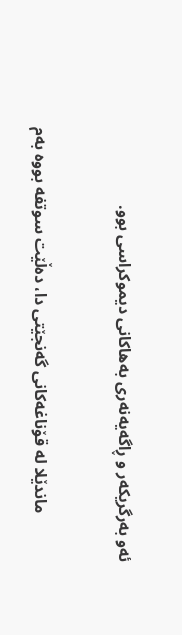ئه‌و به‌رگریكه‌ر و ڕاگه‌یه‌نه‌رى به‌هاكانى دیموكراسى بوو.

            ماندێلا له‌ قۆناغه‌كانى گه‌نجێتی دا، ده‌ڵێت سوتفه‌ بووه‌ به‌م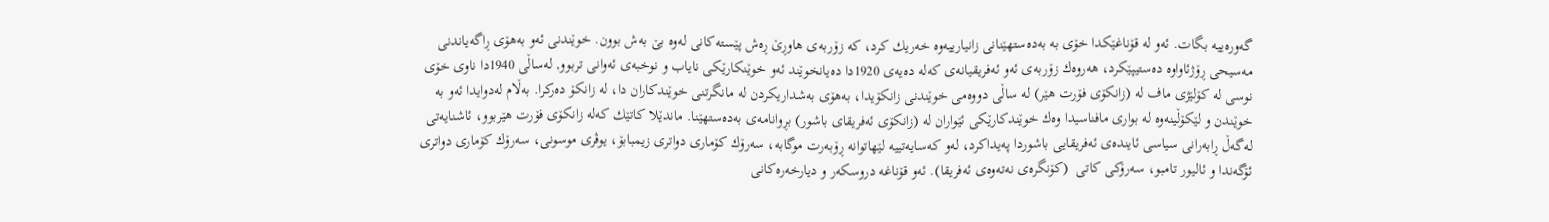گه‌وره‌ییه‌ بگات. ئه‌و له‌ قۆناغێكدا خۆى به‌ به‌ده‌ستهێنانى زانیارییه‌وه‌ خه‌ریك كرد، كه‌ زۆربه‌ى هاوڕێ ڕه‌ش پێسته‌كانى له‌وه‌ بێ به‌ش بوون. خوێندنى ئه‌و به‌هۆى ڕاگه‌یاندنى مه‌سیحى ڕۆژئاواوه‌ ده‌ستیپێكرد، هه‌روه‌ك زۆربه‌ى ئه‌و ئه‌فریقیانه‌ى كه‌له‌ ده‌یه‌ى 1920دا ده‌یانخوێند ئه‌و خوێنكارێكى نایاب و نوخبه‌ى ئه‌وانى تربوو, له‌ساڵى 1940دا ناوى خۆى نوسى له‌ كۆلێژى ماف له‌ (زانكۆى فۆرت هێر) له‌ ساڵى دووه‌مى خوێندنى زانكۆیدا، به‌هۆى به‌شداریكردن له‌ مانگرتنى خوێندكاران دا، له‌ زانكۆ ده‌ركرا. به‌ڵام له‌دوایدا ئه‌و به‌ خوێندن و لێكۆڵینه‌وه‌ له‌ بوارى مافناسیدا وه‌ك خوێندكارێكى ئێواران له‌ (زانكۆى ئه‌فریقاى باشور) بڕوانامه‌ى به‌ده‌ستهێنا. ماندێلا كاتێك كه‌له‌ زانكۆى فۆرت هێربوو، ئاشنایه‌تى له‌گه‌ڵ ڕابه‌رانى سیاسى ئاینده‌ى ئه‌فریقایى باشوردا په‌یداكرد، له‌و كه‌سایه‌تییه‌ لێهاتوانه‌ ڕۆبه‌رت موگابه‌، سه‌رۆك كۆمارى دواترى زیمبابۆ، یوڤرى موسونى، سه‌رۆك كۆمارى دواترى ئۆگه‌ندا و ئالیور تامبو، سه‌رۆكى كاتى  (كۆنگره‌ى نه‌ته‌وه‌ى ئه‌فریقا). ئه‌و قۆناغه‌ دروسكه‌ر و دیارخه‌ره‌كانى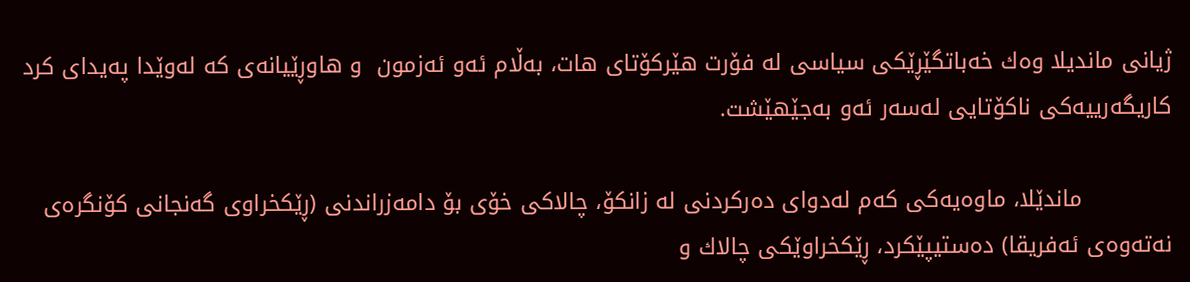ژیانى ماندیلا وه‌ك خه‌باتگێڕێكى سیاسى له‌ فۆرت هێركۆتاى هات، به‌ڵام ئه‌و ئه‌زمون  و هاوڕێیانه‌ى كه‌ له‌وێدا په‌یداى كرد  كاریگه‌رییه‌كى ناكۆتایى له‌سه‌ر ئه‌و به‌جێهێشت.

            ماندێلا، ماوه‌یه‌كى كه‌م له‌دواى ده‌ركردنى له‌ زانكۆ، چالاكى خۆى بۆ دامه‌زراندنى (ڕێكخراوى گه‌نجانى كۆنگره‌ى نه‌ته‌وه‌ى ئه‌فریقا) ده‌ستیپێكرد، ڕێكخراوێكى چالاك و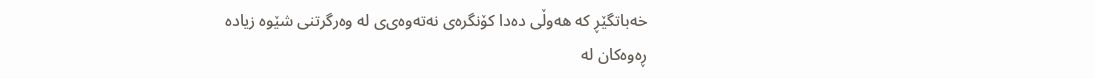خه‌باتگێڕ كه‌ هه‌وڵى ده‌دا كۆنگره‌ى نه‌ته‌وه‌ی‌ى له‌ وه‌رگرتنى شێوه‌ زیاده‌ ڕه‌وه‌‌كان له‌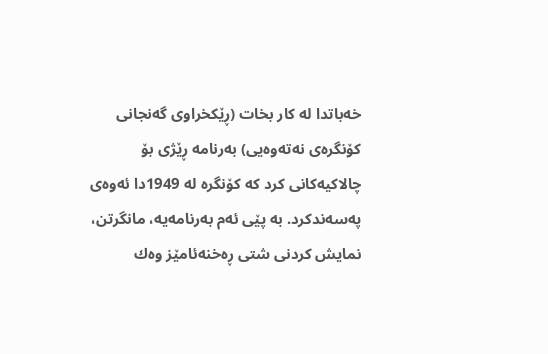خه‌باتدا له‌ كار بخات (ڕێكخراوى گه‌نجانى كۆنگره‌ى نه‌ته‌وه‌یى) به‌رنامه‌ ڕێژى بۆ چالاكیه‌كانى كرد كه‌ كۆنگره‌ له‌ 1949دا ئه‌وه‌ى په‌سه‌ندكرد. به‌ پێى ئه‌م به‌رنامه‌یه‌، مانگرتن، نمایش كردنى شتى ڕه‌خنه‌ئامێز وه‌ك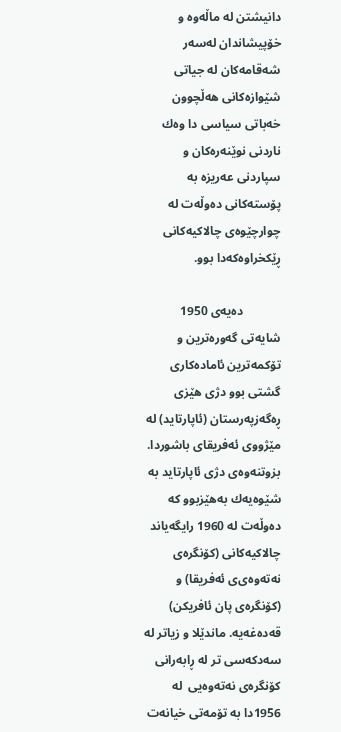دانیشتن له‌ ماڵه‌وه‌ و خۆپیشاندان له‌سه‌ر شه‌قامه‌كان له‌ جیاتى شێوا‌زه‌كانى هه‌ڵچوون خه‌باتى سیاسى دا وه‌ك ناردنى نوێنه‌ره‌كان و سپاردنى عه‌ریزه‌ به‌ پۆسته‌كانى ده‌وڵه‌ت له‌ چوارچێوه‌ى چالاكیه‌كانى ڕێكخراوه‌كه‌دا بوو.

            ده‌یه‌ى 1950 شایه‌تى گه‌وره‌ترین و تۆكمه‌ترین ئاماده‌كارى گشتى بوو دژى هێزى ڕه‌گه‌زپه‌رستان (ئاپارتاید) له‌ مێژووى ئه‌فریقاى باشوردا. بزوتنه‌وه‌ى دژى ئاپارتاید به‌ شێوه‌یه‌ك به‌هێزبوو كه‌ ده‌وڵه‌ت له‌ 1960 رایگه‌یاند چالاكیه‌كانى (كۆنگره‌ى نه‌ته‌وه‌ی‌ى ئه‌فریقا) و (كۆنگره‌ى پان ئافریكن) قه‌ده‌غه‌یه‌. ماندێلا و زیاتر له‌ سه‌دكه‌سى تر له‌ ڕابه‌رانى كۆنگره‌ى نه‌ته‌وه‌یى  له‌ 1956دا به‌ تۆمه‌تى خیانه‌ت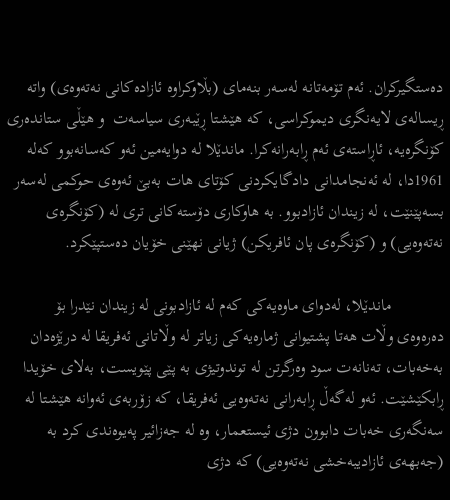ده‌ستگیركران. ئه‌م تۆمه‌تانه‌ له‌سه‌ر بنه‌مای (بڵاوكراوه‌ ئازاده‌كانى نه‌ته‌وه‌ى) واته‌ ڕیساله‌ى لایه‌نگرى دیموكراسى، كه‌ هێشتا ڕێبه‌رى سیاسه‌ت  و هێڵى ستانده‌رى كۆنگره‌یه‌، ئاڕاسته‌ى ئه‌م ڕابه‌رانه‌كرا. ماندێلا له‌ دوایه‌مین ئه‌و كه‌سانه‌بوو كه‌له‌ 1961دا، له‌ ئه‌نجامدانى دادگایكردنى كۆتاى هات به‌بێ ئه‌وه‌ى حوكمى له‌سه‌ر‌ بسه‌پێنێت، له‌ زیندان ئازادبوو. به‌ هاوكارى دۆسته‌كانى ترى له‌ (كۆنگره‌ى نه‌ته‌وه‌یى) و (كۆنگره‌ى پان ئافریكن) ژیانى نهێنى خۆیان ده‌ستپێكرد.

            ماندێلا، له‌دواى ماوه‌یه‌كى كه‌م له‌ ئازادبونى له‌ زیندان نێدرا بۆ ده‌ره‌وه‌ى وڵات هه‌تا پشتیوانى ژماره‌یه‌كى زیاتر له‌ وڵاتانى ئه‌فریقا له‌ درێژه‌دان به‌خه‌بات، ته‌نانه‌ت سود وه‌رگرتن له‌ توندوتیژى به‌ پێى پێویست، به‌لاى خۆیدا ڕابكێشێت. ئه‌و له‌گه‌ڵ ڕابه‌رانى نه‌ته‌وه‌یى ئه‌فریقا، كه‌ زۆربه‌ى ئه‌وانه‌ هێشتا له‌ سه‌نگه‌رى خه‌بات دابوون دژى ئیستعمار، وه‌ له‌ جه‌زائیر په‌یوه‌ندى كرد به‌ (جه‌بهه‌ى ئازادیبه‌خشى نه‌ته‌وه‌یى) كه‌ دژى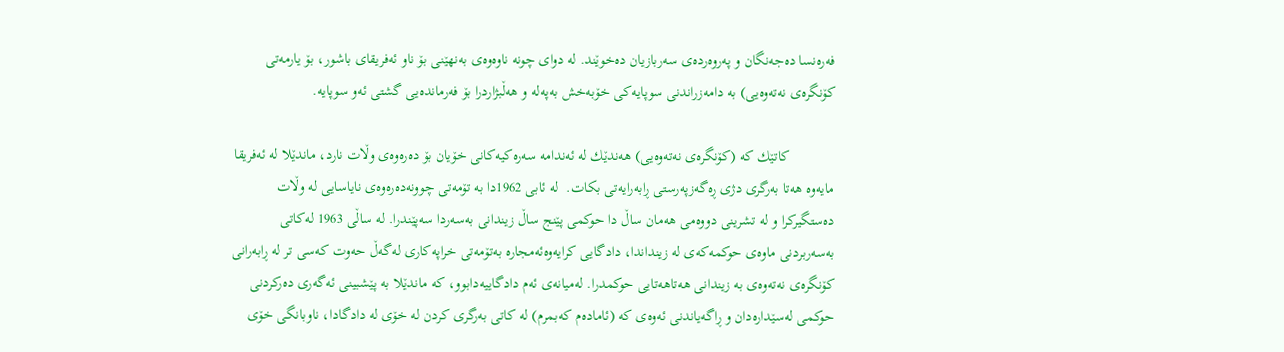فه‌ره‌نسا ده‌جه‌نگان و په‌روه‌رده‌ى سه‌ربازیان ده‌خوێند. له‌ دواى چونه‌ ناوه‌وه‌ى به‌نهێنى بۆ ناو ئه‌فریقاى باشور، بۆ یارمه‌تى كۆنگره‌ى نه‌ته‌وه‌یى) به‌ دامه‌زراندنى سوپایه‌كی خۆبه‌خش به‌په‌له‌ و هه‌ڵبژاردرا بۆ فه‌رمانده‌یى گشتى ئه‌و سوپایه‌.

            كاتێك كه‌ (كۆنگره‌ى نه‌ته‌وه‌یى) هه‌ندێك له‌ ئه‌ندامه‌ سه‌ره‌كیه‌كانى خۆیان بۆ ده‌ره‌وه‌ى وڵات نارد، ماندێلا له‌ ئه‌فریقا مایه‌وه‌ هه‌تا به‌رگرى دژى ڕه‌گه‌زپه‌رستى ڕابه‌رایه‌تى بكات.  له‌ ئابى 1962دا به‌ تۆمه‌تى چوونه‌ده‌ره‌وه‌ى نایاسایى له‌ وڵات ده‌ستگیركرا و له‌ تشرینى دووه‌مى هه‌مان ساڵ دا حوكمى پێنج ساڵ زیندانى به‌سه‌ردا سه‌پێندرا. له‌ ساڵى 1963 له‌كاتى به‌سه‌ربردنى ماوه‌ى حوكمه‌كه‌ى له‌ زینداندا، دادگایى كرایه‌وه‌ئه‌مجاره‌ به‌تۆمه‌تى خراپه‌كارى له‌گه‌ڵ حه‌وت كه‌سى تر له‌ ڕابه‌رانى كۆنگره‌ى نه‌ته‌وه‌ى به‌ زیندانى هه‌تاهه‌تایى حوكمدرا. له‌میانه‌ى ئه‌م دادگاییه‌دابوو، كه‌ ماندێلا به‌ پێشبینى ئه‌گه‌رى ده‌ركردنى حوكمى له‌سێداره‌دان و ڕاگه‌یاندنى ئه‌وه‌ى كه‌ (ئاماده‌م كه‌بمرم) له‌ كاتى به‌رگرى كردن له‌ خۆى له‌ دادگادا، ناوبانگى خۆى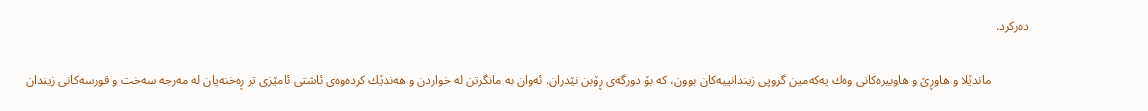ده‌ركرد.

            ماندێلا و هاوڕێ و هاوبیره‌كانى وه‌ك یه‌كه‌مین گروپى زیندانییه‌كان بوون، كه‌ بۆ دورگه‌ى ڕۆبن نێدران. ئه‌وان به‌ مانگرتن له‌ خواردن و هه‌ندێك كرده‌وه‌ى ئاشتى ئامێزى تر ڕه‌خنه‌یان له‌ مه‌رجه‌ سه‌خت و قورسه‌كانى زیندان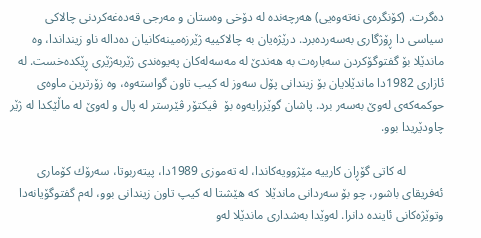ده‌گرت. (كۆنگره‌ى نه‌ته‌وه‌یى) هه‌رچه‌نده‌ له‌ دۆخى وه‌ستان و مه‌رجى قه‌ده‌غه‌كردنى چالاكى سیاسى دا ڕۆژگارى به‌سه‌رده‌برد. درێژه‌یان به‌ چالاكییه‌ ژێرزه‌مینه‌كانیان ده‌داله‌ ناو زینداندا، وه‌ ماندێلا بۆ گفتوگۆكردن سه‌باره‌ت به‌ هه‌ندێ له‌ مه‌سه‌له‌كان په‌یوه‌ندى ژێربه‌ژێرى ڕێكده‌خست. له‌ ئازارى 1982دا ماندێلایان بۆ زیندانى پۆل سه‌وز له‌ كیب تاون گواسته‌وه‌، وه‌ زۆرترین ماوه‌ى حوكمه‌كه‌ى له‌وێ به‌سه‌ر برد. پاشان گوێزرایه‌وه‌ بۆ  ڤیكتۆر ڤێرستر له‌ پال و له‌وێ له‌ ماڵێكدا له‌ ژێر چاودێریدا بوو.

            له‌ كاتى گۆڕان كارییه‌ مێژوویه‌كاندا، له‌ ته‌موزى 1989دا، پیته‌ربوتا، سه‌رۆك كۆمارى ئه‌فریقاى باشور، چو بۆ سه‌ردانى ماندێلا  كه‌ هێشتا له‌ كیپ تاون زیندانى بوو، له‌م گفتوگۆیانه‌دا وتوێژه‌كانى ئاینده‌ دانرا. له‌و‌ێدا به‌شدارى ماندێلا له‌و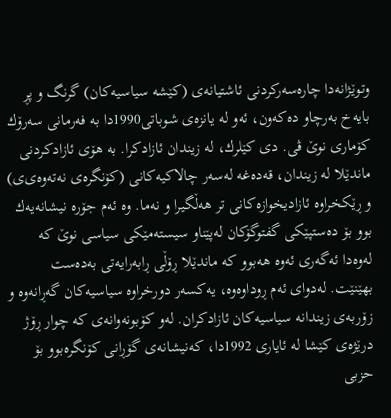وتوێژانه‌دا چاره‌سه‌ركردنى ئاشتیانه‌ى (كێشه‌ سیاسیه‌كان) گرنگ و پڕ بایه‌خ به‌رچاو ده‌كه‌ون، ئه‌و له‌ یانزه‌ى شوباتى1990دا به‌ فه‌رمانى سه‌رۆك كۆمارى نوێ ڤى. دى كێلرك، له‌ زیندان ئازادكرا. به‌ هۆى ئازادكردنى ماندێلا له‌ زیندان، قه‌ده‌غه‌ له‌سه‌ر چالاكیه‌كانى (كۆنگره‌ى نه‌ته‌وه‌ی‌ى) و ڕێكخراوه‌ ئازادیخوازه‌كانى تر هه‌ڵگیرا و نه‌ما. وه‌ ئه‌م جۆره‌ نیشانه‌یه‌ك بوو بۆ ده‌ستپێكى گفتوگۆكان له‌پێناو سیسته‌مێكى سیاسى نوێ كه‌ له‌وه‌دا ئه‌گه‌رى ئه‌وه‌ هه‌بوو كه‌ ماندێلا ڕۆڵى ڕابه‌رایه‌تى به‌ده‌ست بهێنێت. له‌دواى ئه‌م ڕوداوه‌وه‌، یه‌كسه‌ر دورخراوه‌ سیاسیه‌كان گه‌ڕانه‌وه‌ و زۆربه‌ى زیندانه‌ سیاسیه‌كان ئازادكران. له‌و كۆبونه‌وانه‌ى كه‌ چوار ڕۆژ درێژه‌ى كێشا له‌ ئایارى 1992دا، كه‌نیشانه‌ى گۆڕانى كۆنگره‌بوو بۆ حزبى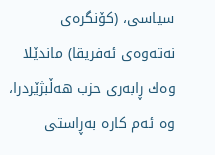سیاسى، (كۆنگره‌ى نه‌ته‌وه‌ى ئه‌فریقا) ماندێلا وه‌ك ڕابه‌رى حزب هه‌ڵبژێردرا، وه‌ ئه‌م كاره‌ به‌ڕاستى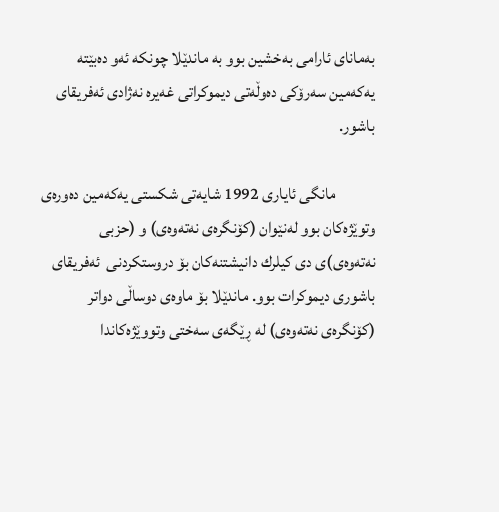به‌ماناى ئارامى به‌خشین بوو به‌ ماندێلا چونكه‌ ئه‌و ده‌بێته‌ یه‌كه‌مین سه‌رۆكى ده‌وڵه‌تى دیموكراتى غه‌یره‌ نه‌ژادى ئه‌فریقاى باشور.

            مانگى ئایارى 1992 شایه‌تى شكستى یه‌كه‌مین ده‌وره‌ى وتوێژه‌كان بوو له‌نێوان (كۆنگره‌ى نه‌ته‌وه‌ى) و (حزبى نه‌ته‌وه‌ى)ى دى كیلرك دانیشتنه‌كان بۆ دروستكردنى  ئه‌فریقاى باشورى دیموكرات بوو. ماندێلا بۆ ماوه‌ى دوساڵى دواتر (كۆنگره‌ى نه‌ته‌وه‌ى) له‌ ڕێگه‌ى سه‌ختى وتووێژه‌كاندا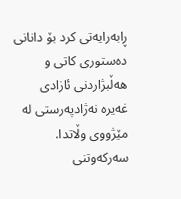ڕابه‌رایه‌تى كرد بۆ دانانى ده‌ستورى كاتى و هه‌ڵبژاردنى ئازادى غه‌یره‌ نه‌ژادپه‌رستى له‌ مێژووى وڵاتدا. سه‌ركه‌وتنى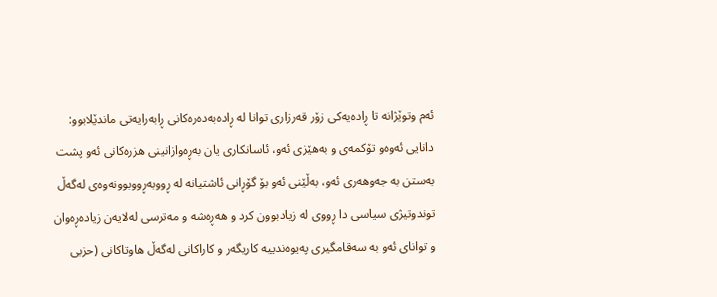ئه‌م وتوێژانه‌ تا ڕاده‌یه‌كى زۆر قه‌رزارى توانا له‌ ڕاده‌به‌ده‌ره‌كانى ڕابه‌رایه‌تى ماندێلابوو: دانایى ئه‌وه‌و تۆكمه‌ى و به‌هێزى ئه‌و، ئاسانكارى یان به‌ڕه‌وازانینى هزره‌كانى ئه‌و پشت به‌ستن به‌ جه‌وهه‌رى ئه‌و، به‌ڵێنى ئه‌و بۆ گۆڕانى ئاشتیانه‌ له‌ ڕووبه‌ڕووبوونه‌وه‌ى له‌گه‌ڵ توندوتیژى سیاسى دا ڕووى له‌ زیادبوون كرد و هه‌ڕه‌شه‌ و مه‌ترسى له‌لایه‌ن زیاده‌ڕه‌وان و تواناى ئه‌و به‌ سه‌قامگیرى په‌یوه‌ندییه‌ كاریگه‌ر و كاراكانى له‌گه‌ڵ هاوتاكانى (حزبى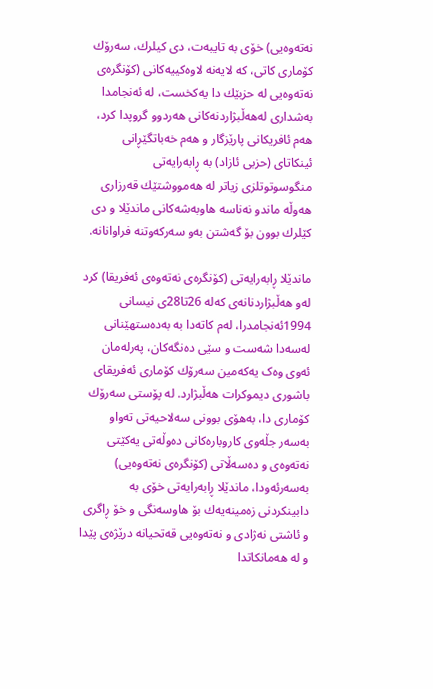نه‌ته‌وه‌یى) خۆى به‌ تایبه‌ت، دى كیلرك، سه‌رۆك كۆمارى كاتى، كه‌ لایه‌نه‌ لاوه‌كییه‌كانى (كۆنگره‌ى نه‌ته‌وه‌یى له‌ حزبێك دا یه‌كخست، له‌ ئه‌نجامدا به‌شدارى له‌هه‌ڵبژاردنه‌كانى هه‌ردوو گروپدا كرد، هه‌م ئافریكانى پارێزگار و هه‌م خه‌باتگێڕانى ئینكاتاى (حزبى ئازاد) به‌ ڕابه‌رایه‌تى منگوسوتوتلزى زیاتر له‌ هه‌مووشتێك قه‌رزارى هه‌وڵه‌ ماندو نه‌ناسه‌ ها‌وبه‌شه‌كانى ماندێلا و دى كێلرك بوون بۆ گه‌شتن به‌و سه‌ركه‌وتنه‌ فراوانانه‌.

ماندێلا ڕابه‌رایه‌تى (كۆنگره‌ى نه‌ته‌وه‌ى ئه‌فریقا) كرد له‌و هه‌ڵبژاردنانه‌ى كه‌له‌ 26تا28ى نیسانى 1994ئه‌نجامدرا، له‌م كاته‌دا به‌ به‌ده‌ستهێنانى له‌سه‌دا شه‌ست و سێى ده‌نگه‌كان، په‌رله‌مان ئه‌وى وه‌ک‌ یه‌كه‌مین سه‌رۆك كۆمارى ئه‌فریقاى باشورى دیموكرات هه‌ڵبژارد. له‌ پۆستى سه‌رۆك كۆماری دا، به‌هۆى بوونى سه‌لاحیه‌تى ته‌واو به‌سه‌ر جڵه‌وى كاروباره‌كانى ده‌وڵه‌تى یه‌كێتى نه‌ته‌وه‌ى و ده‌سه‌ڵاتى (كۆنگره‌ى نه‌ته‌وه‌یى) به‌سه‌رئه‌ودا، ماندێلا ڕابه‌رایه‌تى خۆى به‌ دابینكردنى زه‌مینه‌یه‌ك بۆ هاوسه‌نگى و خۆ ڕاگرى و ئاشتى نه‌ژادى و نه‌ته‌وه‌یى قه‌تحیانه‌ درێژه‌ى پێدا و له‌ هه‌مانكاتدا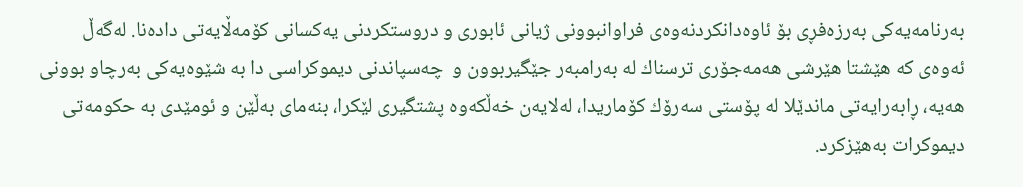به‌رنامه‌یه‌كى به‌رزه‌فڕى بۆ ئاوه‌دانكردنه‌وه‌ى فراوانبوونى ژیانى ئابورى و دروستكردنى یه‌كسانى كۆمه‌ڵایه‌تى داده‌نا. له‌گه‌ڵ ئه‌وه‌ى كه‌ هێشتا‌ هێرشى هه‌مه‌جۆرى ترسناك له‌ به‌رامبه‌ر جێگیربوون و  چه‌سپاندنى دیموكراسى دا به‌ شێوه‌یه‌كى به‌رچاو بوونى هه‌یه‌، ڕابه‌رایه‌تى ماندێلا له‌ پۆستى سه‌رۆك كۆماریدا، له‌لایه‌ن خه‌ڵكه‌وه‌ پشتگیرى لێكرا، بنه‌ماى به‌ڵێن و ئومێدى به‌ حكومه‌تى دیموكرات به‌هێزكرد.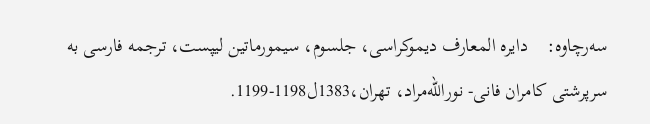سه‌رچاوه‌:    دایره‌ المعارف دیموكراسى، جلسوم، سیمورماتین لیپست، ترجمه‌ فارسى به‌ سرپرشتى كامران فانى- نورالله‌مراد، تهران،1383ل1198-1199.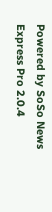Powered by SoSo News Express Pro 2.0.4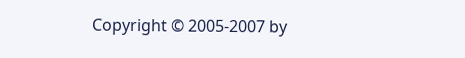Copyright © 2005-2007 by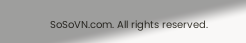SoSoVN.com. All rights reserved.